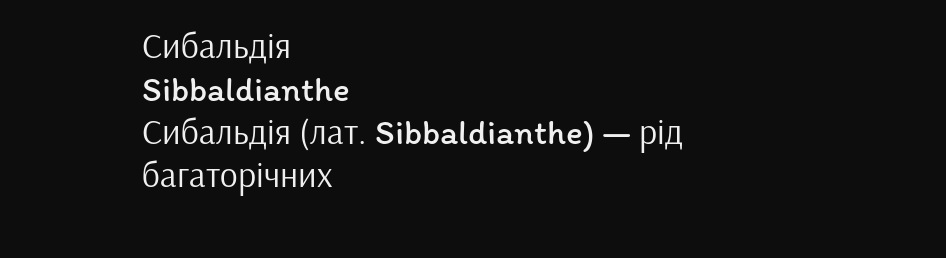Сибальдія
Sibbaldianthe
Сибальдія (лат. Sibbaldianthe) — рід багаторічних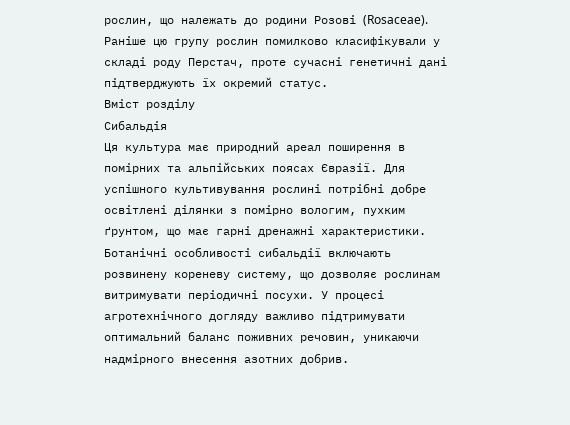рослин, що належать до родини Розові (Rosaceae). Раніше цю групу рослин помилково класифікували у складі роду Перстач, проте сучасні генетичні дані підтверджують їх окремий статус.
Вміст розділу
Сибальдія
Ця культура має природний ареал поширення в помірних та альпійських поясах Євразії. Для успішного культивування рослині потрібні добре освітлені ділянки з помірно вологим, пухким ґрунтом, що має гарні дренажні характеристики.
Ботанічні особливості сибальдії включають розвинену кореневу систему, що дозволяє рослинам витримувати періодичні посухи. У процесі агротехнічного догляду важливо підтримувати оптимальний баланс поживних речовин, уникаючи надмірного внесення азотних добрив.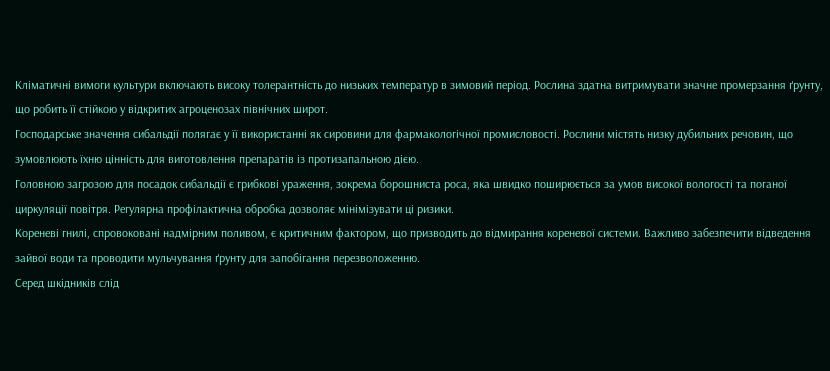Кліматичні вимоги культури включають високу толерантність до низьких температур в зимовий період. Рослина здатна витримувати значне промерзання ґрунту, що робить її стійкою у відкритих агроценозах північних широт.
Господарське значення сибальдії полягає у її використанні як сировини для фармакологічної промисловості. Рослини містять низку дубильних речовин, що зумовлюють їхню цінність для виготовлення препаратів із протизапальною дією.
Головною загрозою для посадок сибальдії є грибкові ураження, зокрема борошниста роса, яка швидко поширюється за умов високої вологості та поганої циркуляції повітря. Регулярна профілактична обробка дозволяє мінімізувати ці ризики.
Кореневі гнилі, спровоковані надмірним поливом, є критичним фактором, що призводить до відмирання кореневої системи. Важливо забезпечити відведення зайвої води та проводити мульчування ґрунту для запобігання перезволоженню.
Серед шкідників слід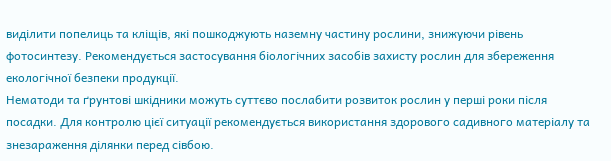виділити попелиць та кліщів, які пошкоджують наземну частину рослини, знижуючи рівень фотосинтезу. Рекомендується застосування біологічних засобів захисту рослин для збереження екологічної безпеки продукції.
Нематоди та ґрунтові шкідники можуть суттєво послабити розвиток рослин у перші роки після посадки. Для контролю цієї ситуації рекомендується використання здорового садивного матеріалу та знезараження ділянки перед сівбою.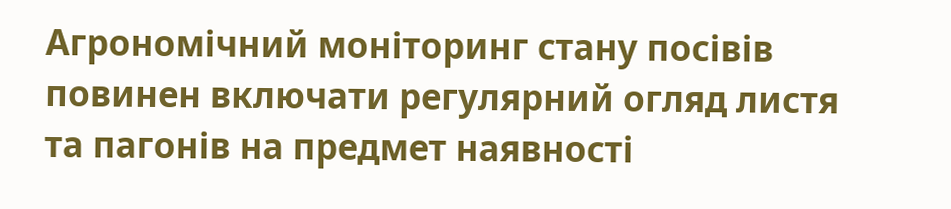Агрономічний моніторинг стану посівів повинен включати регулярний огляд листя та пагонів на предмет наявності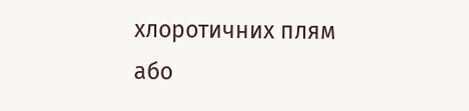хлоротичних плям або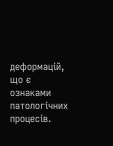деформацій, що є ознаками патологічних процесів.